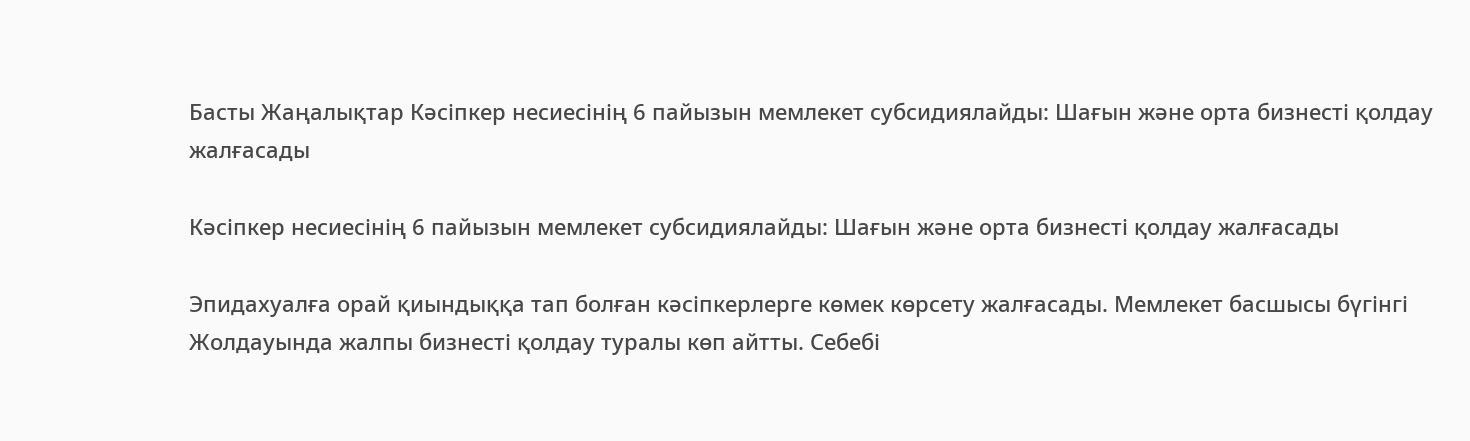Басты Жаңалықтар Кәсіпкер несиесінің 6 пайызын мемлекет субсидиялайды: Шағын және орта бизнесті қолдау жалғасады

Кәсіпкер несиесінің 6 пайызын мемлекет субсидиялайды: Шағын және орта бизнесті қолдау жалғасады

Эпидахуалға орай қиындыққа тап болған кәсіпкерлерге көмек көрсету жалғасады. Мемлекет басшысы бүгінгі Жолдауында жалпы бизнесті қолдау туралы көп айтты. Себебі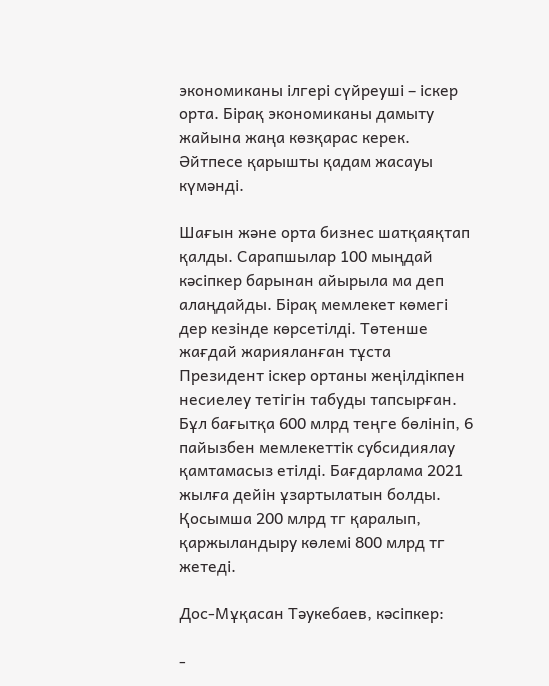экономиканы ілгері сүйреуші – іскер орта. Бірақ экономиканы дамыту жайына жаңа көзқарас керек. Әйтпесе қарышты қадам жасауы күмәнді.

Шағын және орта бизнес шатқаяқтап қалды. Сарапшылар 100 мыңдай кәсіпкер барынан айырыла ма деп алаңдайды. Бірақ мемлекет көмегі дер кезінде көрсетілді. Төтенше жағдай жарияланған тұста Президент іскер ортаны жеңілдікпен несиелеу тетігін табуды тапсырған. Бұл бағытқа 600 млрд теңге бөлініп, 6 пайызбен мемлекеттік субсидиялау қамтамасыз етілді. Бағдарлама 2021 жылға дейін ұзартылатын болды. Қосымша 200 млрд тг қаралып, қаржыландыру көлемі 800 млрд тг жетеді.

Дос-Мұқасан Тәукебаев, кәсіпкер:

-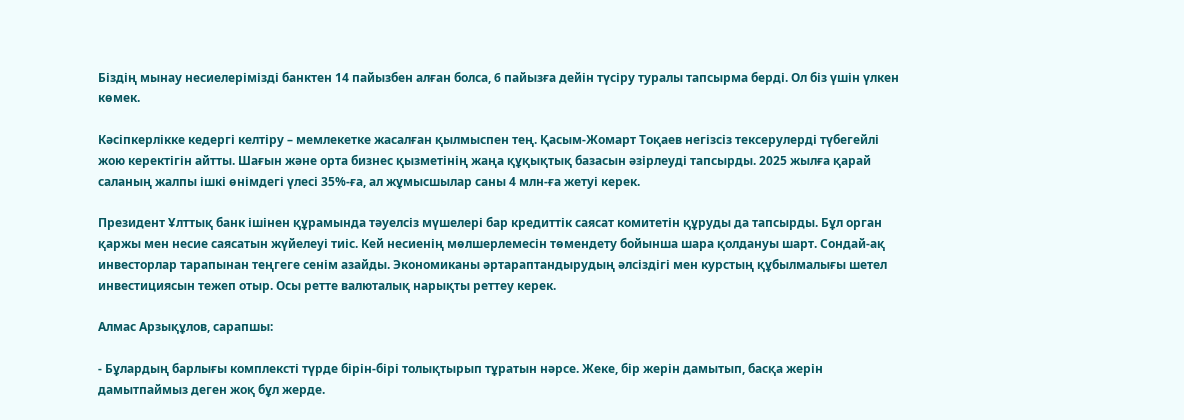Біздің мынау несиелерімізді банктен 14 пайызбен алған болса, 6 пайызға дейін түсіру туралы тапсырма берді. Ол біз үшін үлкен көмек.

Кәсіпкерлікке кедергі келтіру – мемлекетке жасалған қылмыспен тең. Қасым-Жомарт Тоқаев негізсіз тексерулерді түбегейлі жою керектігін айтты. Шағын және орта бизнес қызметінің жаңа құқықтық базасын әзірлеуді тапсырды. 2025 жылға қарай саланың жалпы ішкі өнімдегі үлесі 35%-ға, ал жұмысшылар саны 4 млн-ға жетуі керек.

Президент Ұлттық банк ішінен құрамында тәуелсіз мүшелері бар кредиттік саясат комитетін құруды да тапсырды. Бұл орган қаржы мен несие саясатын жүйелеуі тиіс. Кей несиенің мөлшерлемесін төмендету бойынша шара қолдануы шарт. Сондай-ақ инвесторлар тарапынан теңгеге сенім азайды. Экономиканы әртараптандырудың әлсіздігі мен курстың құбылмалығы шетел инвестициясын тежеп отыр. Осы ретте валюталық нарықты реттеу керек.

Алмас Арзықұлов, сарапшы:

- Бұлардың барлығы комплексті түрде бірін-бірі толықтырып тұратын нәрсе. Жеке, бір жерін дамытып, басқа жерін дамытпаймыз деген жоқ бұл жерде.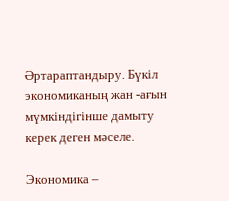Әртараптандыру. Бүкіл экономиканың жан -ағын мүмкіндігінше дамыту керек деген мәселе.

Экономика –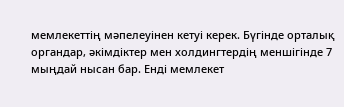мемлекеттің мәпелеуінен кетуі керек. Бүгінде орталық органдар, әкімдіктер мен холдингтердің меншігінде 7 мыңдай нысан бар. Енді мемлекет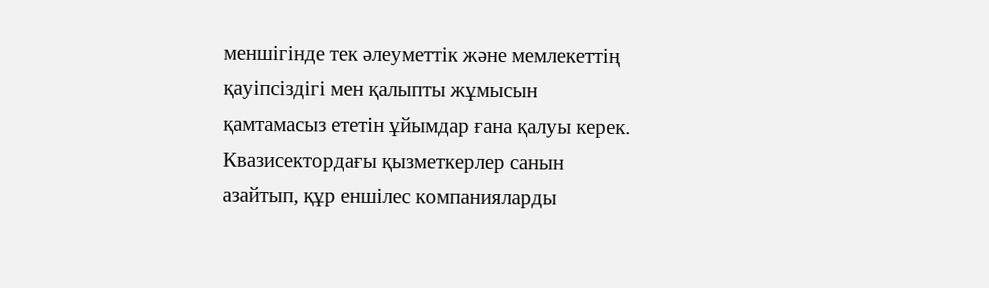меншігінде тек әлеуметтік және мемлекеттің қауіпсіздігі мен қалыпты жұмысын қамтамасыз ететін ұйымдар ғана қалуы керек. Квазисектордағы қызметкерлер санын азайтып, құр еншілес компанияларды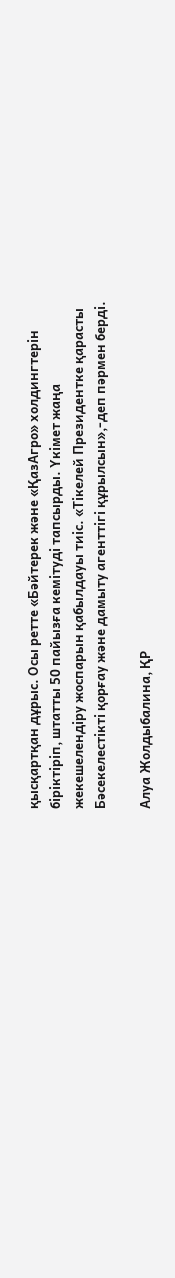қысқартқан дұрыс. Осы ретте «Бәйтерек және «ҚазАгро» холдингтерін біріктіріп, штатты 50 пайызға кемітуді тапсырды. Үкімет жаңа жекешелендіру жоспарын қабылдауы тиіс. «Тікелей Президентке қарасты Бәсекелестікті қорғау және дамыту агенттігі құрылсын»,-деп пәрмен берді.

Алуа Жолдыбалина, ҚР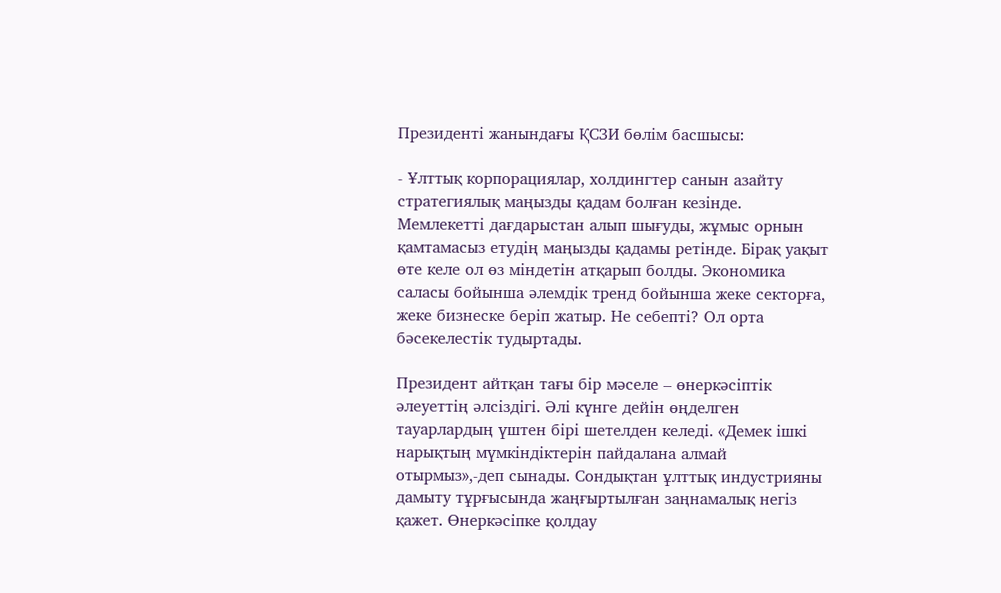Президенті жанындағы ҚСЗИ бөлім басшысы:

- Ұлттық корпорациялар, холдингтер санын азайту стратегиялық маңызды қадам болған кезінде. Мемлекетті дағдарыстан алып шығуды, жұмыс орнын қамтамасыз етудің маңызды қадамы ретінде. Бірақ уақыт өте келе ол өз міндетін атқарып болды. Экономика саласы бойынша әлемдік тренд бойынша жеке секторға, жеке бизнеске беріп жатыр. Не себепті? Ол орта бәсекелестік тудыртады.

Президент айтқан тағы бір мәселе – өнеркәсіптік әлеуеттің әлсіздігі. Әлі күнге дейін өңделген тауарлардың үштен бірі шетелден келеді. «Демек ішкі нарықтың мүмкіндіктерін пайдалана алмай отырмыз»,-деп сынады. Сондықтан ұлттық индустрияны дамыту тұрғысында жаңғыртылған заңнамалық негіз қажет. Өнеркәсіпке қолдау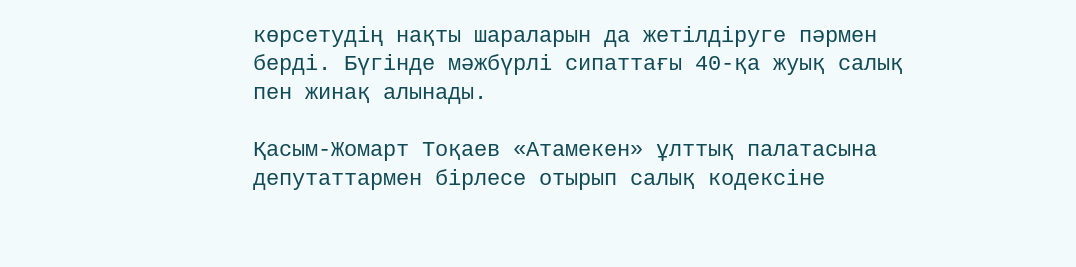көрсетудің нақты шараларын да жетілдіруге пәрмен берді. Бүгінде мәжбүрлі сипаттағы 40-қа жуық салық пен жинақ алынады.

Қасым-Жомарт Тоқаев «Атамекен» ұлттық палатасына депутаттармен бірлесе отырып салық кодексіне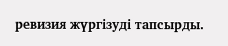ревизия жүргізуді тапсырды.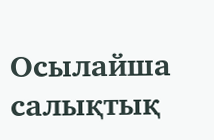Осылайша салықтық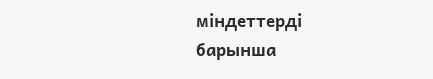міндеттерді барынша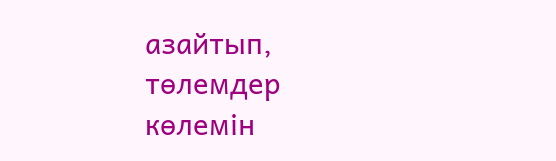азайтып, төлемдер көлемін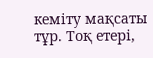кеміту мақсаты тұр. Тоқ етері,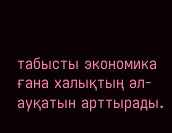табысты экономика ғана халықтың әл-ауқатын арттырады.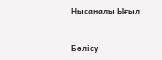Нысаналы Ығыл


Бөлісу